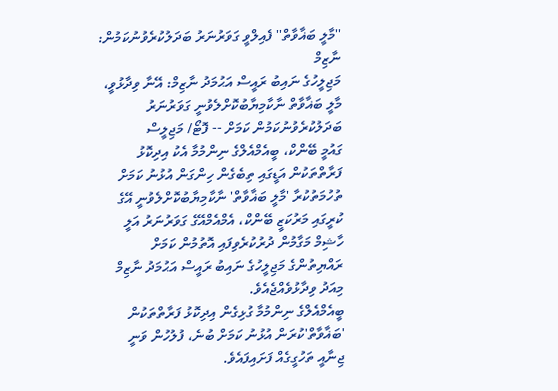''މާލީ ބަޣާވާތް'' ފެއިލްވީ ގަވަރުނަރު ބަދަލުކުރެވުނުކަމުން: ނާޒިމް
މަޖިލީހުގެ ނައިބު ރައީސް އަޙުމަދު ނާޒިމް: އޭނާ ވިދާޅުވީ، މާލީ ބަޣާވާތް ނާކާމިޔާބުކޮށްލެވުނީ ގަވަރުނަރު ބަދަލުކުރެވުނުކަމުން ކަމަށް -- ފޮޓޯ/ މަޖިލީސް
ގައުމީ ބޭންކް، ބީއެމްއެލްގެ ނިންމުމާ އެކު އިދިކޮޅު ފަރާތްތަކުން އަޑީގައި ތިބެގެން ހިންގަން އުޅުނު ކަމަށް ތުހުމަތުކުރާ 'މާލީ ބަޣާވާތް' ނާކާމިޔާބުކޮށްލެވުނީ އޭގެ ކުރީގައި މަރުކަޒީ ބޭންކް، އެމްއެމްއޭގެ ގަވަރުނަރު އަލީ ހާޝިމް މަގާމުން ދުރުކުރެވިފައި އޮތުމުން ކަމަށް ރައްޔިތުންގެ މަޖިލީހުގެ ނައިބު ރައީސް އަޙުމަދު ނާޒިމް މިއަދު ވިދާޅުވެއްޖެއެވެ.
ބީއެމްއެލްގެ ނިންމުމާ ގުޅިގެން އިދިކޮޅު ފަރާތްތަކުން 'ބަޣާވާތް'ކުރަން އުޅުނު ކަމަށް ބުނެ، ފުލުހުން ވަނީ ޖިނާއީ ތަހުގީގެއް ފަށައިފައެވެ.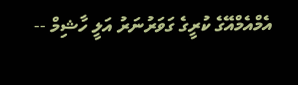އެމްއެމްއޭގެ ކުރީގެ ގަވަރުނަރު އަލީ ހާޝިމް --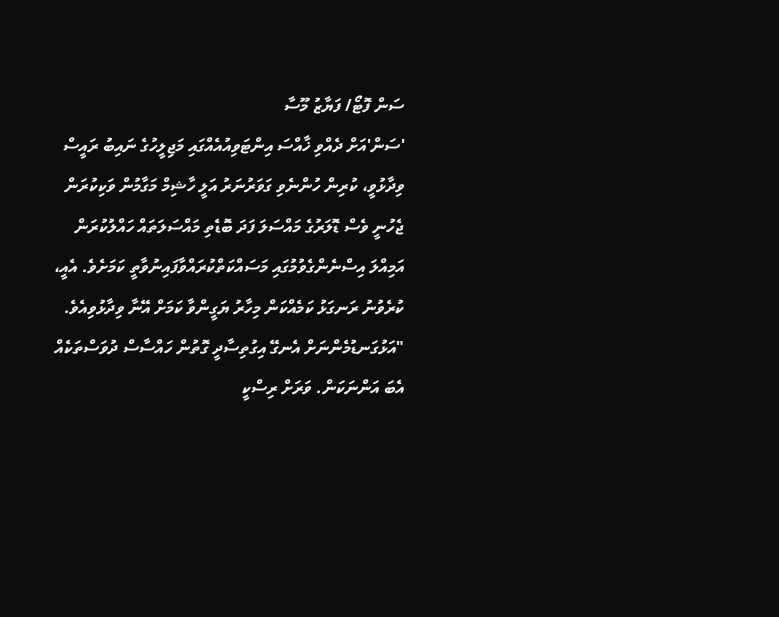ސަން ފޮޓޯ/ ފަޔާޒު މޫސާ
'ސަން'އަށް ދެއްވި ޚާއްސަ އިންޓަވިއުއެއްގައި މަޖިލީހުގެ ނައިބު ރައީސް ވިދާޅުވީ، ކުރިން ހުންނެވި ގަވަރުނަރު އަލީ ހާޝިމް މަގާމުން ވަކިކުރަން ޖެހުނީ ވެސް ޑޮލަރުގެ މައްސަލަ ފަދަ ބޮޑެތި މައްސަލަތައް ހައްލުކުރަން އަމިއްލަ އިސްނެންގެވުމުގައި މަސައްކަތްކުރައްވާފައިނުވާތީ ކަމަށެވެ. އެއީ، ކުރެވުނު ރަނގަޅު ކަމެއްކަން މިހާރު ޔަގީންވާ ކަމަށް އޭނާ ވިދާޅުވިއެވެ.
"އަޅުގަނޑުމެންނަށް އެނގޭ އިގުތިސާދީ ގޮތުން ހައްސާސް ދުވަސްތަކެއް އެބަ އަންނަކަން. ވަރަށް ރިސްކީ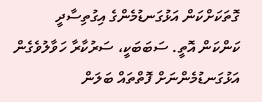ގޮތަކަށްކަން އަޅުގަނޑުމެންގެ އިގުތިސާދީ ކަންކަން އޮތީ. ސަބަބަކީ، ސަރުކާރާ ހަވާލުވެގެން އަޅުގަނޑުމެންނަށް ފޮތްތައް ބަލަން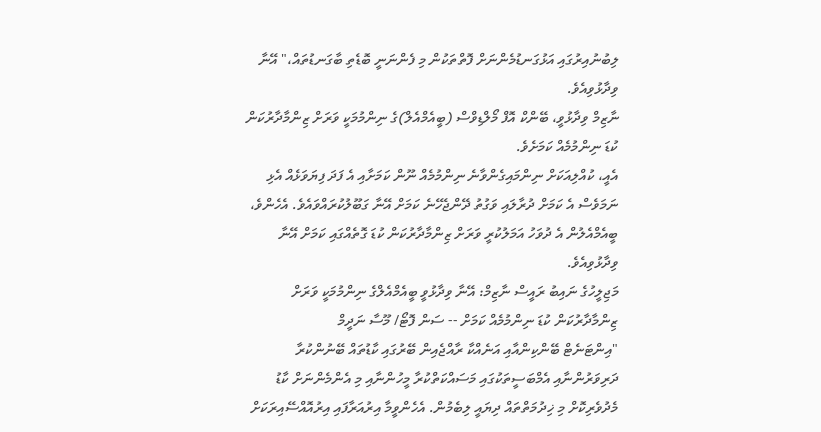ލިބުނުއިރުގައި އަޅުގަނޑުމެންނަށް ފޮތްތަކުން މި ފެންނަނީ ބޮޑެތި ބާގަނޑުތައް،" އޭނާ ވިދާޅުވިއެވެ.
ނާޒިމް ވިދާޅުވީ، ބޭންކް އޮފް މޯލްޑިވްސް (ބީއެމްއެލް)ގެ ނިންމުމަކީ ވަރަށް ޒިންމާދާރުކަން ކުޑަ ނިންމުމެއް ކަމަށެވެ.
އެއީ، ކުއްލިއަކަށް ނިންމައިގެންވާނެ ނިންމުމެއް ނޫން ކަމަށާއި އެ ފަދަ ފިޔަވަޅެއް އެޅި ނަމަވެސް އެ ކަމަށް ދުރާލައި ވަގުތު ދޭންޖެހޭނެ ކަމަށް އޭނާ ގަބޫލުކުރައްވައެވެ. އެހެންވެ، ބީއެމްއެލުން އެ ދުވަހު އަމަލުކުރީ ވަރަށް ޒިންމާދާރުކަން ކުޑަ ގޮތެއްގައި ކަމަށް އޭނާ ވިދާޅުވިއެވެ.
މަޖިލީހުގެ ނައިބު ރައީސް ނާޒިމް: އޭނާ ވިދާޅުވީ ބީއެމްއެލްގެ ނިންމުމަކީ ވަރަށް ޒިންމާދާރުކަން ކުޑަ ނިންމުމެއް ކަމަށް -- ސަން ފޮޓޯ/ މޫސާ ނަދީމް
"އިންޓަނެޓް ބޭންކިންއާއި އަނެއްކާ ރާއްޖެއިން ބޭރުގައި ކާޑުތައް ބޭނުންކުރާ ދަރިވަރުންނާއި އެމްބަސީތަކުގައި މަސައްކަތްކުރާ މީހުންނާއި މި އެންމެންނަށް ކާޑު މެދުވެރިކޮށް މި ޚިދުމަތްތައް ދިޔައީ ލިބެމުން. އެހެންވީމާ އިރުއަރާފައި އިރުއޮއްސޭއިރަކަށް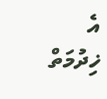އެ ޚިދުމަތް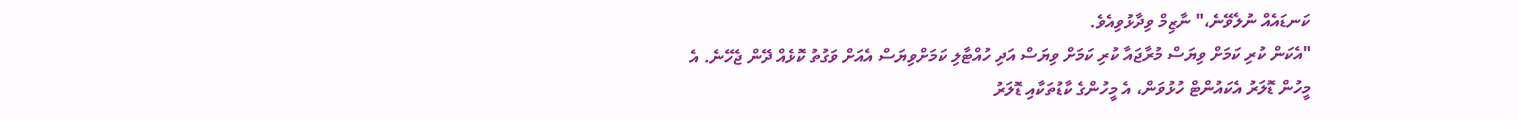ކަނޑައެއް ނުލެވޭނެ،" ނާޒިމް ވިދާޅުވިއެވެ.
"އެކަން ކުރި ކަމަށް ވިޔަސް މުރާޖައާ ކުރި ކަމަށް ވިޔަސް އަދި ހުއްޓާލި ކަމަށްވިޔަސް އެއަށް ވަގުތު ކޮޅެއް ދޭން ޖެހޭނެ. އެ މީހުން ޑޮލަރު އެކައުންޓް ހުޅުވަން، އެ މީހުންގެ ކާޑުތަކާއި ޑޮލަރު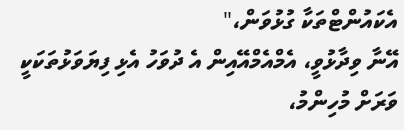އެކައުންޓްތަކާ ގުޅުވަން،"
އޭނާ ވިދާޅުވީ، އެމްއެމްއޭއިން އެ ދުވަހު އެޅި ފިޔަވަޅުތަކަކީ ވަރަށް މުހިންމު،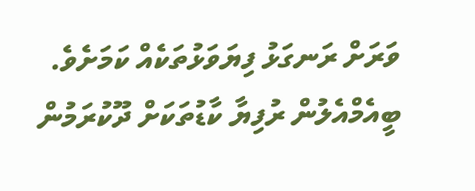ވަރަށް ރަނގަޅު ފިޔަވަޅުތަކެއް ކަމަށެވެ.
ބީއެމްއެލުން ރުފިޔާ ކާޑުތަކަށް ދޫކުރަމުން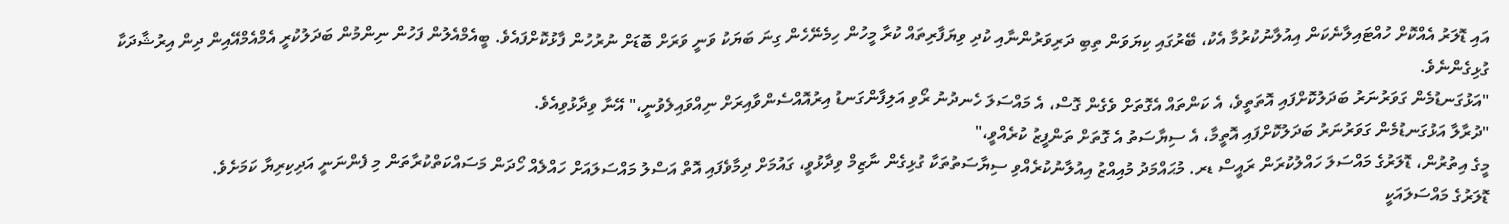އައި ޑޮލަރު އެއްކޮށް ހުއްޓައިލާނެކަން އިއުލާނުކުރުމާ އެކު، ބޭރުގައި ކިޔަވަން ތިބި ދަރިވަރުންނާއި ކުދި ވިޔަފާރިތައް ކުރާ މީހުން ހިމެނޭހެން ގިނަ ބަޔަކު ވަނީ ވަރަށް ބޮޑަށް ނުރުހުން ފާޅުކޮށްފައެވެ. ބީއެމްއެލުން ފަހުން ނިންމުން ބަދަލުކުރީ އެމްއެމްއޭއިން ދިން އިރުޝާދަކާ ގުޅިގެންނެވެ.
"އަޅުގަނޑުމެން ގަވަރުނަރު ބަދަލުކޮށްފައި އޮތަތީވެ، އެ ކަންތައް އެގޮތަށް ވެގެން ގޮސް، އެ މައްސަލަ ހެނދުނު ރޯވި އަލިފާންގަނޑު އިރުއޮއްސެންވާއިރަށް ނިއްވައިލެވުނީ،" އޭނާ ވިދާޅުވިއެވެ.
"ދުރާލާ އަޅުގަނޑުމެން ގަވަރުނަރު ބަދަލުކޮށްފައި އޮތީމާ، އެ ސިޔާސަތު އެ ގޮތަށް ތަންފީޒު ކުރެއްވީ،"
މީގެ އިތުރުން، ޑޮލަރުގެ މައްސަލަ ހައްލުކުރަން ރައީސް ޑރ. މުޙައްމަދު މުއިއްޒު އިއުލާނުކުރެއްވި ސިޔާސަތުތަކާ ގުޅިގެން ނާޒިމް ވިދާޅުވީ، ގައުމަށް ދިމާވެފައި އޮތް އަސްލު މައްސަލައަށް ހައްލެއް ހޯދަން މަސައްކަތްކުރާތަން މި ފެންނަނީ އަދިކިރިޔާ ކަމަށެވެ.
ޑޮލަރުގެ މައްސަލައަކީ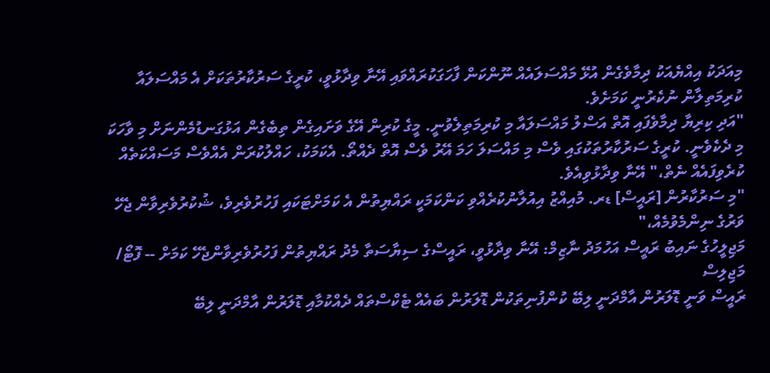މިއަދަކު އިއްޔެއަކު ދިމާވެގެން އުޅޭ މައްސަލައެއް ނޫންކަން ފާހަގަކުރައްވައި އޭނާ ވިދާޅުވީ، ކުރީގެ ސަރުކާރުތަކަށް އެ މައްސަލައާ ކުރިމަތިލާން ނުކެރުނީ ކަމަށެވެ.
"އަދި ކިރިޔާ ދިމާވެފައި އޮތް އަސްލު މައްސަލައާ މި ކުރިމަތިލެވުނީ. މީގެ ކުރިން އޭގެ ވަށައިގެން ތިބެގެން އަޅުގަނޑުމެންނަށް މި ވާހަކަ މި ދެކެވެނީ. ކުރީގެ ސަރުކާރުތަކުގައި ވެސް މި މައްސަލަ ހަމަ އޭރު ވެސް އޮތް ދެއްތޯ. އެކަމަކު، ހައްލުކުރަން އެއްވެސް މަސައްކަތެއް ކުރެވިފައެއް ނެތް،" އޭނާ ވިދާޅުވިއެވެ.
"މި ސަރުކާރުން [ރައީސް] ޑރ. މުއިއްޒު އިއުލާނުކުރެއްވި ކަންކަމަކީ ރައްޔިތުން އެ ކަމަށްޓަކައި ފަހުރުވެރިވެ، ޝުކުރުވެރިވާން ޖެހޭ ވަރުގެ ނިންމެވުމެއް،"
މަޖިލީހުގެ ނައިބު ރައީސް އަހުމަދު ނާޒިމް: އޭނާ ވިދާޅުވީ، ރައީސްގެ ސިޔާސަތާ މެދު ރައްޔިތުން ފަހުރުވެރިވާންޖެހޭ ކަމަށް -- ފޮޓޯ/ މަޖިލިސް
ރައީސް ވަނީ ޑޮލަރުން އާމްދަނީ ލިބޭ ކުންފުނިތަކުން ޑޮލަރުން ބައެއް ޓެކްސްތައް ދެއްކުމާއި ޑޮލަރުން އާމްދަނީ ލިބޭ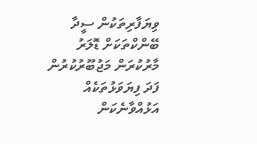ވިޔަފާރިތަކުން ސީދާ ބޭންކްތަކަށް ޑޮލަރު މާރުކުރަން މަޖުބޫރުކުރުން ފަދަ ފިޔަވަޅުތަކެއް އަޅުއްވާނެކަން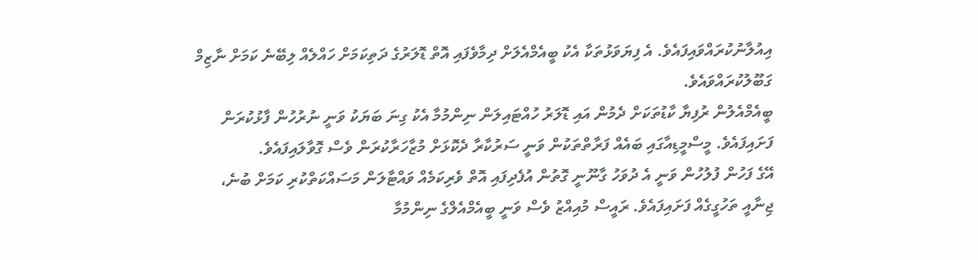އިއުލާނުކުރައްވައިފައެވެ. އެ ފިޔަވަޅުތަކާ އެކު ބީއެމްއެލަށް ދިމާވެފައި އޮތް ޑޮލަރުގެ ދަތިކަމަށް ހައްލެއް ލިބޭނެ ކަމަށް ނާޒިމް ގަބޫލުކުރައްވައެވެ.
ބީއެމްއެލުން ރުފިޔާ ކާޑުތަކަށް ދެމުން އައި ޑޮލަރު ހުއްޓައިލަން ނިންމުމާ އެކު ގިނަ ބަޔަކު ވަނީ ނުރުހުން ފާޅުކުރަން ފަށައިފައެވެ. މީސްމީޑިއާގައި ބައެއް ފަރާތްތަކުން ވަނީ ސަރުކާރާ ދެކޮޅަށް މުޒާހަރާކުރަން ވެސް ގޮވާލައިފައެވެ.
އޭގެ ފަހުން ފުލުހުން ވަނީ އެ ދުވަހު ގާނޫނީ ގޮތުން އުފެދިފައި އޮތް ވެރިކަމެއް ވައްޓާލަން މަސައްކަތްކުރި ކަމަށް ބުނެ، ޖިނާއީ ތަހުގީގެއް ފަށައިފައެވެ. ރައީސް މުއިއްޒު ވެސް ވަނީ ބީއެމްއެލްގެ ނިންމުމާ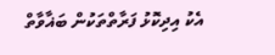އެކު އިދިކޮޅު ފަރާތްތަކުން ބަޣާވާތް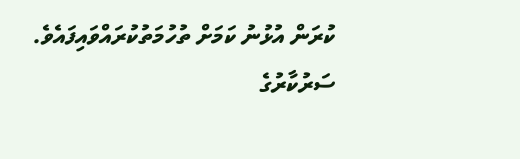ކުރަން އުޅުނު ކަމަށް ތުހުމަތުކުރައްވައިފައެވެ. ސަރުކާރުގެ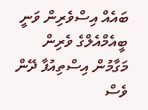ބައެއް އިސްވެރިން ވަނީ ބީއެމްއެލްގެ ވެރިން މަގާމުން އިސްތިއުފާ ދޭން ވެސް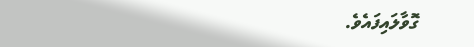ގޮވާލައިފައެވެ.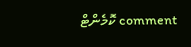comment ކޮމެންޓް